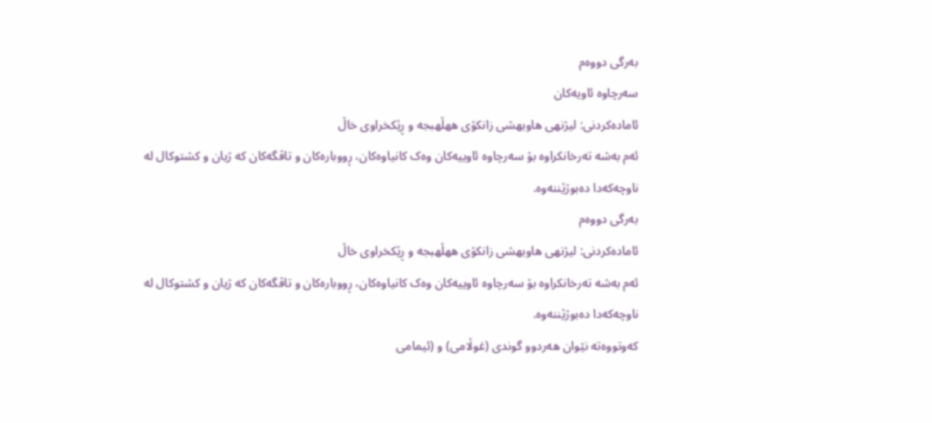بەرگی دووەم
سەرچاوە ئاویەکان
ئامادەکردنی: لیژنهی هاوبهشی زانكۆی ههڵهبجه و ڕێكخراوی خاڵ
ئەم بەشە تەرخانکراوە بۆ سەرچاوە ئاوییەکان وەک کانیاوەکان، ڕووبارەکان و تاڤگەکان کە ژیان و کشتوکال لە ناوچەکەدا دەبوژێننەوە.
بەرگی دووەم
ئامادەکردنی: لیژنهی هاوبهشی زانكۆی ههڵهبجه و ڕێكخراوی خاڵ
ئەم بەشە تەرخانکراوە بۆ سەرچاوە ئاوییەکان وەک کانیاوەکان، ڕووبارەکان و تاڤگەکان کە ژیان و کشتوکال لە ناوچەکەدا دەبوژێننەوە.
کەوتووەتە نێوان هەردوو گوندى (غوڵامى) و (ئيمامى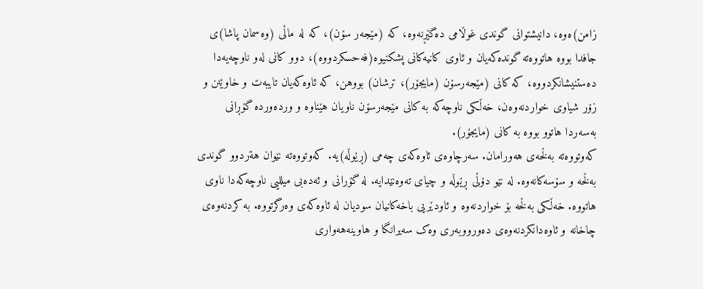زامن)ەوە، دانيشتوانى گوندى غوڵامى دەگێڕنەوه، کە (مێجەر سۆن)، کە لە ماڵى (وەسمان پاشا)ى جافدا بووە هاتووەتە گوندەکەيان و ئاوى کانيەکانى پشکنیوە(فەحسکردووە)، دوو کانى لەو ناوچەيەدا دەستنيشانکردووه، کە کانى (مێجەرسۆن (مايجۆر)، ترشان) بووهن، کە ئاوەکەيان تايبەت و خاوێنن و زۆر شياوى خواردنەوەن، خەڵکى ناوچەکە بە کانى مێجەرسۆن ناويان هێناوە و وردەوردە گۆڕانى بەسەردا هاتوو بووە بە کانى (مايجۆر).
کەوتووەتە بەڵخەی هەورامان. سەرچاوەی ئاوەکەی چەمی (ڕێوڵە)یە. کەوتووەتە نێوان هةردوو گوندی بەڵخە و سۆسەکانەوە. لە نێو دۆڵی ڕێوڵە و چیای تەوەنێدایە. لە گۆرانی و ئەدەبی میللیی ناوچەکەدا ناوی هاتووە. خەڵکی بەڵخە بۆ خواردنەوە و ئاودێریی باخەکانیان سودیان لە ئاوەکەی وەرگرتووە. بە کردنەوەی چاخانە و ئاوەدانکردنەوەی دەورووبەری وەک سەیرانگا و هاوینەهەواری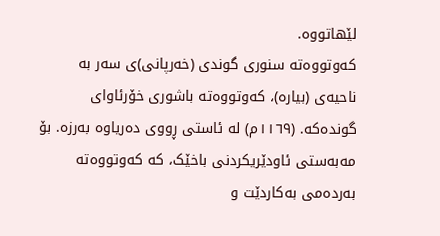لێهاتووە.
کەوتووەتە سنوری گوندی (خەرپانی)ی سەر بە ناحیەی (بیارە)، کەوتووەتە باشوری خۆرئاوای گوندەکە. (١١٦٩م) لە ئاستی ڕووی دەریاوە بەرزە. بۆ مەبەستی ئاودێریکردنی باخێک، کە کەوتووەتە بەردەمی بەکاردێت و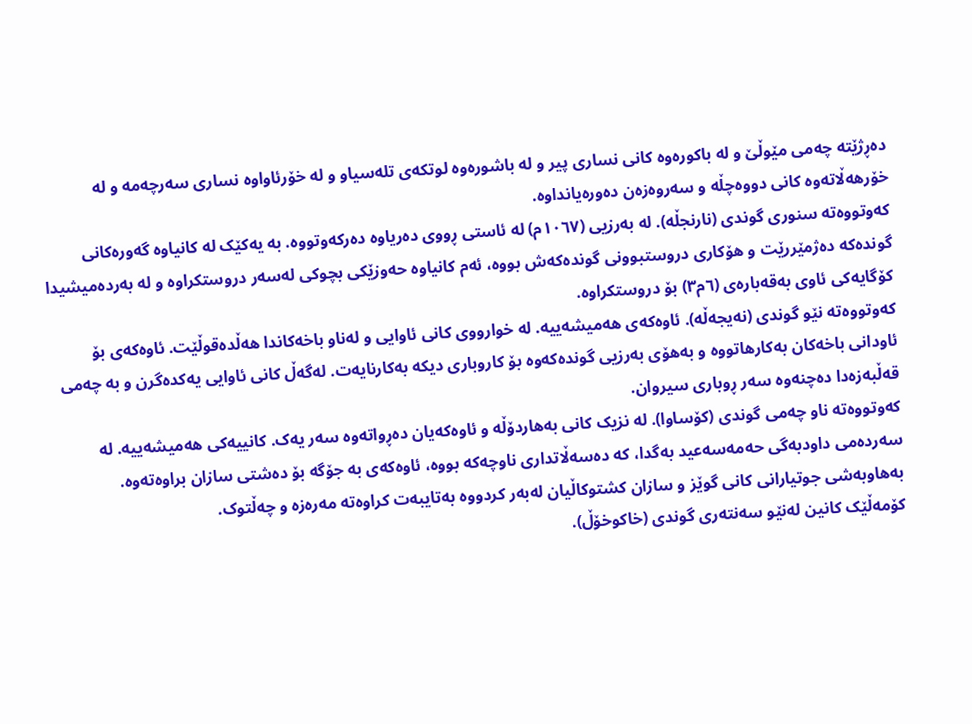دەڕژێتە چەمی مێوڵێ و لە باکورەوە کانی نساری پیر و لە باشورەوە لوتکەی تلەسیاو و لە خۆرئاواوە نساری سەرچەمە و لە خۆرهەڵاتەوە کانی دووەچڵە و سەروەزەن دەورەیانداوە.
کەوتووەتە سنوری گوندى (نارنجڵه). لە بەرزیى (١٠٦٧م) لە ئاستى ڕووى دەرياوە دەرکەوتووه. به يەکێک لە کانياوە گەورەکانى گوندەکە دەژمێررێت و هۆکارى دروستبوونى گوندەکەش بووە، ئەم کانياوە حەوزێکى بچوکى لەسەر دروستکراوە و لە بەردەميشيدا کۆگايەکى ئاوى بەقەبارەى (٦م٣) بۆ دروستکراوه.
کەوتووەتە نێو گوندی (نەیجەڵە). ئاوەکەی هەمیشەییە. لە خوارووی کانی ئاوایی و لەناو باخەکاندا هەڵدەقوڵێت. ئاوەکەی بۆ ئاودانی باخەکان بەکارهاتووە و بەهۆی بەرزیی گوندەکەوە بۆ کاروباری دیکە بەکارنایەت. لەگەڵ کانی ئاوایی یەکدەگرن و بە چەمی قەڵبەزەدا دەچنەوە سەر ڕوباری سیروان.
کەوتووەتە ناو چەمی گوندی (کۆساوا). لە نزیک کانی بەهاردۆڵە و ئاوەکەیان دەڕواتەوە سەر یەک. کانییەکی هەمیشەییە. لە سەردەمی داودبەگی حەمەسەعید بەگدا، کە دەسەڵاتداری ناوچەکە بووە، ئاوەکەی بە جۆگە بۆ دەشتی سازان براوەتەوە. بەهاوبەشی جوتیارانی کانی گوێز و سازان کشتوکاڵیان لەبەر کردووە بەتایبەت کراوەتە مەرەزە و چەڵتوک.
کۆمەڵێک کانین لەنێو سەنتەری گوندی (خاکوخۆڵ).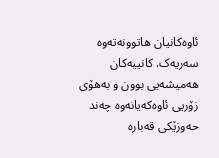ئاوەکانیان هاتوونەتەوە سەریەک. کانییەکان هەمیشەیی بوون و بەهۆی زۆریی ئاوەکەیانەوە چەند حەوزێکی قەبارە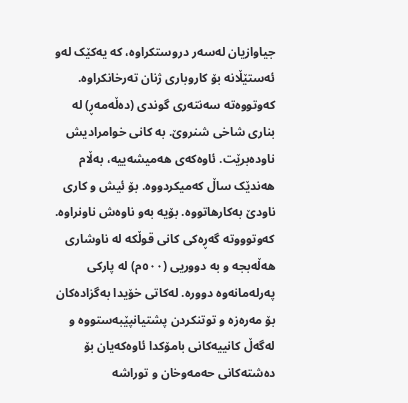جیاوازیان لەسەر دروستکراوە، کە یەکێک لەو ئەستێڵانە بۆ کاروباری ژنان تەرخانکراوە.
کەوتووەتە سەنتەری گوندی (دەڵەمەڕ) لە بناری شاخی شنروێ. بە کانی خوامرادیش ناودەبرێت. ئاوەکەی هەمیشەییە، بەڵام هەندێک ساڵ کەمیکردووە. بۆ ئیش و کاری ناودێ بەکارهاتووە. بۆیە بەو ناوەش ناونراوە.
کەوتوووتە گەڕەکی کانی قوڵکە لە ناوشاری هەڵەبجە و بە دووریی (٥٠٠م) لە پارکی پەرلەمانەوە دوورە. لەکاتی خۆیدا بەگزادەکان بۆ مەرەزە و توتنکردن پشتیانپێبەستووە و لەگەڵ کانییەکانی بامۆکدا ئاوەکەیان بۆ دەشتەکانی حەمەوخان و توراشە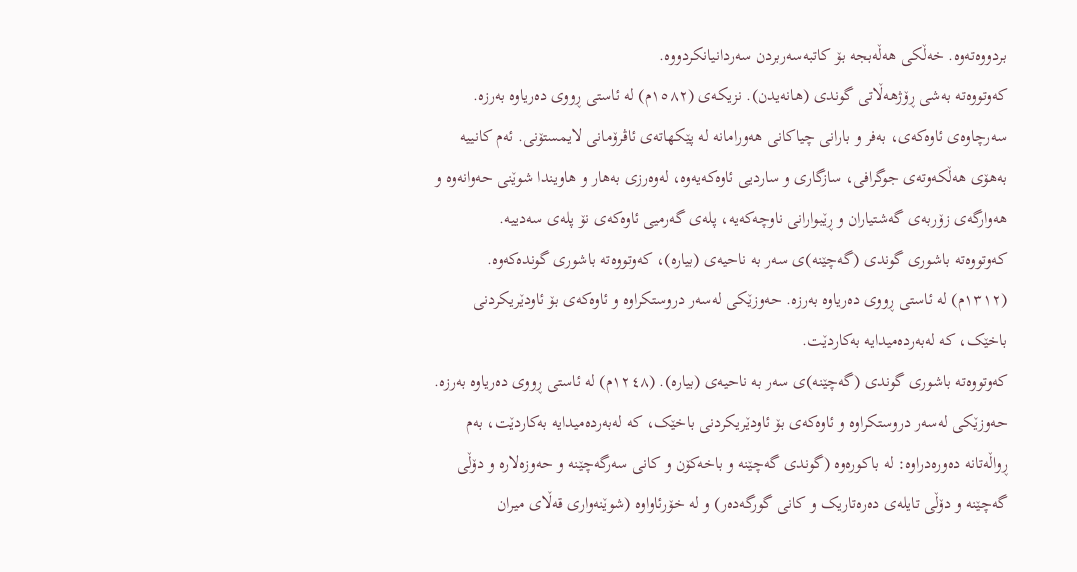بردووەتەوە. خەڵکی هەڵەبجە بۆ کاتبەسەربردن سەردانیانکردووە.
کەوتووەتە بەشى ڕۆژهەڵاتى گوندى (هانەیدن). نزيکەى (١٥٨٢م) لە ئاستی ڕووی دەریاوە بەرزە. سەرچاوەى ئاوەکەى، بەفر و بارانى چياکانى هەورامانە لە پێکهاتەى ئاڤرۆمانى لايمستۆنى. ئەم کانييە بەهۆى هەڵکەوتەى جوگرافى، سازگارى و ساردیى ئاوەکەیەوە، لەوەرزى بەهار و هاويندا شوێنى حەوانەوه و هەوارگەى زۆربەى گەشتياران و ڕێبوارانى ناوچەکەيە، پلەى گەرمیى ئاوەکەى نۆ پلەى سەدييه.
کەوتووەتە باشوری گوندی (گەچێنە)ى سەر بە ناحیەی (بیارە)، کەوتووەتە باشوری گوندەکەوە. (١٣١٢م) لە ئاستی ڕووی دەریاوە بەرزە. حەوزێکی لەسەر دروستکراوە و ئاوەکەی بۆ ئاودێریکردنی باخێک، کە لەبەردەمیدایە بەکاردێت.
کەوتووەتە باشوری گوندی (گەچێنە)ى سەر بە ناحیەی (بیارە). (١٢٤٨م) لە ئاستی ڕووی دەریاوە بەرزە. حەوزێکی لەسەر دروستکراوە و ئاوەکەی بۆ ئاودێریکردنی باخێک، کە لەبەردەمیدایە بەکاردێت، بەم ڕواڵەتانە دەورەدراوە: لە باکورەوە (گوندی گەچێنە و باخەکۆن و کانی سەرگەچێنە و حەوزەلارە و دۆڵی گەچێنە و دۆڵی تایلەی دەرەتاریک و کانی گورگەدەر) و لە خۆرئاواوە (شوێنەواری قەڵای میران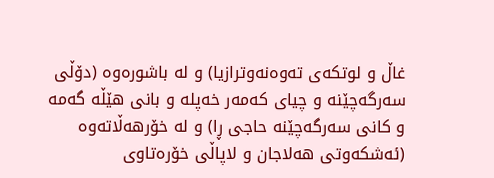غاڵ و لوتکەی تەوەنەوترازیا) و لە باشورەوە (دۆڵی سەرگەچێنە و چیای کەمەر خەپلە و بانی هێڵە گەمە و کانی سەرگەچێنە حاجی ڕا) و لە خۆرهەڵاتەوە (ئەشکەوتی هەلاجان و لاپاڵی خۆرەتاوی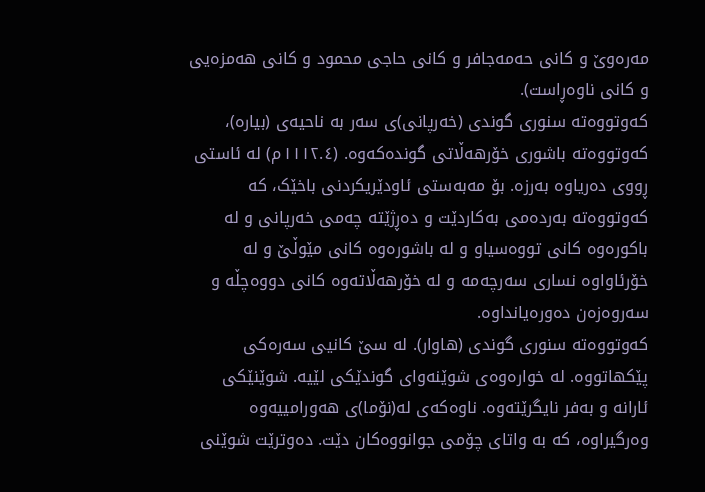مەرەوێ و کانی حەمەجافر و کانی حاجی محمود و کانی هەمزەیی و کانی ناوەڕاست).
کەوتووەتە سنوری گوندی (خەرپانی)ی سەر بە ناحیەی (بیارە)، کەوتووەتە باشوری خۆرهەڵاتی گوندەکەوە. (١١١٢.٤م) لە ئاستی ڕووی دەریاوە بەرزە. بۆ مەبەستی ئاودێریکردنی باخێک، کە کەوتووەتە بەردەمی بەکاردێت و دەڕژێتە چەمی خەرپانی و لە باکورەوە کانی تووەسیاو و لە باشورەوە کانی مێوڵێ و لە خۆرئاواوە نساری سەرچەمە و لە خۆرهەڵاتەوە کانی دووەچڵە و سەروەزەن دەورەیانداوە.
کەوتووەتە سنوری گوندی (هاوار). لە سێ کانیی سەرەکی پێکهاتووە. لە خوارەوەی شوێنەوای گوندێکی لێیە. شوێنێکی ئارانە و بەفر نایگرێتەوە. ناوەکەی لە(نۆما)ی هەورامییەوە وەرگیراوە، کە بە واتای چۆمی جوانووەکان دێت. دەوترێت شوێنی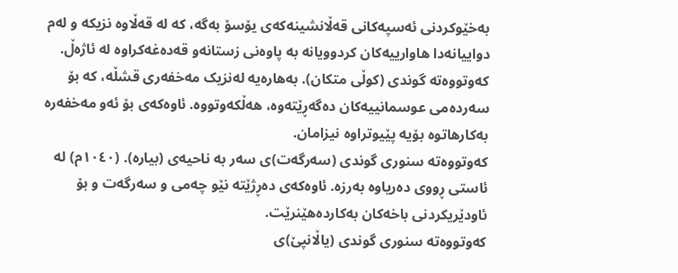بەخێوکردنی ئەسپەکانی قەڵانشینەکەی یۆسۆ بەگه، کە لە قەڵاوە نزیکە و لەم دواییانەدا هاوارییەکان کردوویانە بە پاوەنی زستانەو قەدەغەکراوە لە ئاژەڵ.
کەوتووەتە گوندی (کوڵی متکان). بەهارەیە لەنزیک مەخفەری قشڵە، کە بۆ سەردەمی عوسمانییەکان دەگەڕێتەوە، هەڵکەوتووە. ئاوەکەی بۆ ئەو مەخفەرە بەکارهاتوە بۆیە پێیوتراوە نیزامان.
کەوتووەتە سنوری گوندی (سەرگەت)ی سەر بە ناحیەی (بیارە). (١٠٤٠م) لە ئاستی ڕووی دەریاوە بەرزە. ئاوەکەی دەڕژێتە نێو چەمی و سەرگەت و بۆ ئاودێریکردنی باخەکان بەکاردەهێنرێت.
کەوتووەتە سنوری گوندی (یاڵانپێ)ى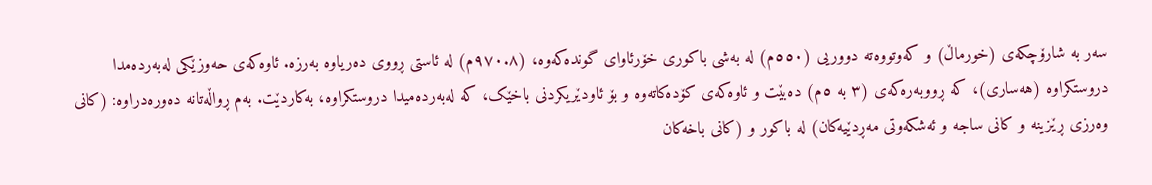سەر بە شارۆچکەی (خورماڵ) و کەوتووەتە دووریی (٥٥٠م) لە بەشی باکوری خۆرئاوای گوندەکەوە، (٩٧٠.٨م) لە ئاستی ڕووی دەریاوە بەرزە. ئاوەکەی حەوزێکی لەبەردەمدا دروستکراوە (هەساری)، کە ڕووبەرەکەی (٣ بە ٥م) دەبێت و ئاوەکەی کۆدەکاتەوە و بۆ ئاودێریکردنی باخێک، کە لەبەردەمیدا دروستکراوە، بەکاردێت. بەم ڕواڵەتانە دەورەدراوە: (کانی وەرزی ڕێزینە و کانی ساجە و ئەشکەوتی مەڕدێیەکان) لە باکور و (کانی باخەکان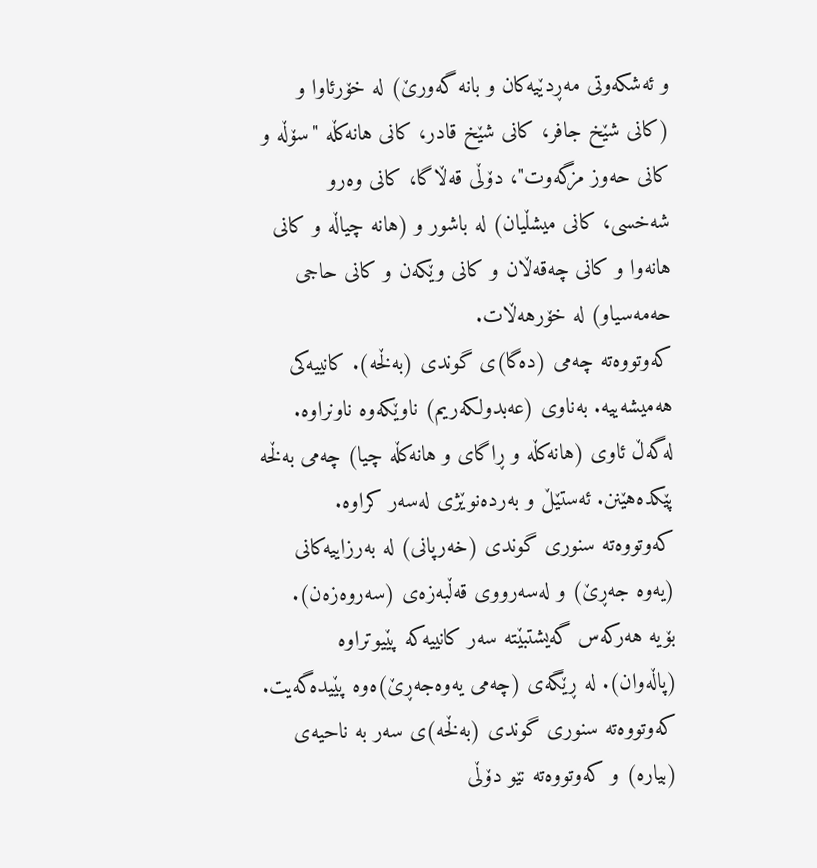و ئەشکەوتی مەڕدێیەکان و بانە گەورێ) لە خۆرئاوا و (کانی شێخ جافر، کانی شێخ قادر، کانی هانەکڵە "سۆڵە و کانی حەوز مزگەوت"، دۆڵی قەڵاگا، کانی وەرو شەخسی، کانی میشڵیان) لە باشور و (هانە چیاڵە و کانی هانەوا و کانی چەقەڵان و کانی وێکەن و کانی حاجی حەمەسیاو) لە خۆرهەڵات.
کەوتووەتە چەمی (دەگا)ی گوندی (بەڵخە). کانییەکی هەمیشەییە. بەناوی (عەبدولکەریم) ناوێکەوە ناونراوە. لەگەڵ ئاوی (هانەکڵە و ڕاگای و هانەکڵە چیا) چەمی بەڵخە پێکدەهێنن. ئەستێڵ و بەردەنوێژی لەسەر کراوە.
کەوتووەتە سنوری گوندی (خەرپانی) لە بەرزاییەکانی (یەوە جەڕێ) و لەسەرووی قەڵبەزەی (سەروەزەن). بۆیە هەرکەس گەیشتبێتە سەر کانییەکە پێیوتراوە (پاڵەوان). لە ڕێگەی (چەمی یەوەجەڕێ)ەوە پێیدەگەیت.
کەوتووەتە سنوری گوندی (بەڵخە)ی سەر بە ناحیەی (بیارە) و کەوتووەتە نێو دۆڵی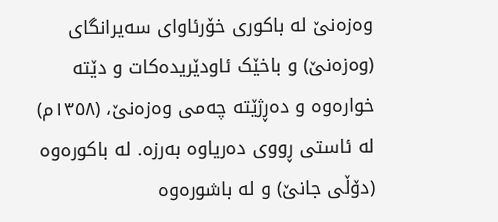وەزەنێ لە باکوری خۆرئاوای سەیرانگای (وەزەنێ) و باخێک ئاودێریدەکات و دێتە خوارەوە و دەڕژێتە چەمی وەزەنێ، (١٣٥٨م) لە ئاستی ڕووی دەریاوە بەرزە. لە باکورەوە (دۆڵی جانێ) و لە باشورەوە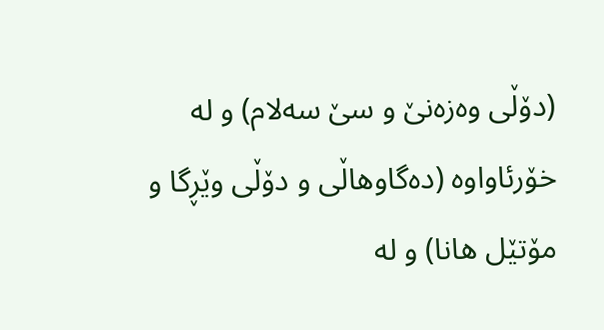(دۆڵی وەزەنێ و سێ سەلام) و لە خۆرئاواوە (دەگاوهاڵی و دۆڵی وێڕگا و مۆتێل هانا) و لە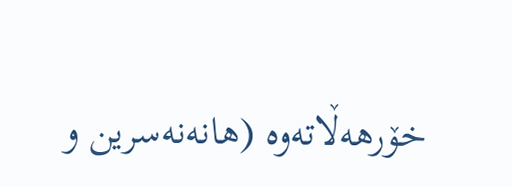خۆرهەڵاتەوە (هانەنەسرین و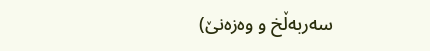سەربەڵخ و وەزەنێ)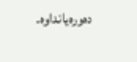دەورەیانداوە.